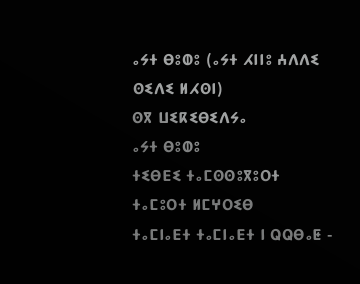ⴰⵢⵜ ⴱⵓⵀⵓ (ⴰⵢⵜ ⵃⵏⵏⵓ ⵄⴷⴷⵉ ⵙⵉⴷⵉ ⵍⵃⵙⵏ)
ⵙⴳ ⵡⵉⴽⵉⴱⵉⴷⵢⴰ
ⴰⵢⵜ ⴱⵓⵀⵓ
ⵜⵉⴱⴹⵉ ⵜⴰⵎⵙⵙⵓⴳⵓⵔⵜ
ⵜⴰⵎⵓⵔⵜ ⵍⵎⵖⵔⵉⴱ
ⵜⴰⵎⵏⴰⴹⵜ ⵜⴰⵎⵏⴰⴹⵜ ⵏ ⵕⵕⴱⴰⵟ -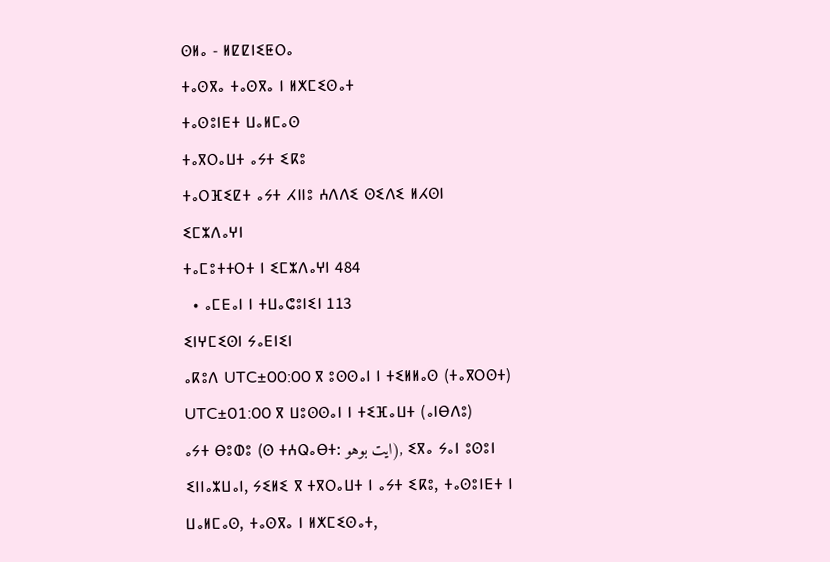ⵙⵍⴰ - ⵍⵇⵇⵏⵉⵟⵔⴰ
ⵜⴰⵙⴳⴰ ⵜⴰⵙⴳⴰ ⵏ ⵍⵅⵎⵉⵙⴰⵜ
ⵜⴰⵙⵓⵏⴹⵜ ⵡⴰⵍⵎⴰⵙ
ⵜⴰⴳⵔⴰⵡⵜ ⴰⵢⵜ ⵉⴽⵓ
ⵜⴰⵔⴼⵉⵇⵜ ⴰⵢⵜ ⵃⵏⵏⵓ ⵄⴷⴷⵉ ⵙⵉⴷⵉ ⵍⵃⵙⵏ
ⵉⵎⵣⴷⴰⵖⵏ
ⵜⴰⵎⵓⵜⵜⵔⵜ ⵏ ⵉⵎⵣⴷⴰⵖⵏ 484
  • ⴰⵎⴹⴰⵏ ⵏ ⵜⵡⴰⵛⵓⵏⵉⵏ 113
ⵉⵏⵖⵎⵉⵙⵏ ⵢⴰⴹⵏⵉⵏ
ⴰⴽⵓⴷ UTC±00:00 ⴳ ⵓⵙⵙⴰⵏ ⵏ ⵜⵉⵍⵍⴰⵙ (ⵜⴰⴳⵔⵙⵜ)
UTC±01:00 ⴳ ⵡⵓⵙⵙⴰⵏ ⵏ ⵜⵉⴼⴰⵡⵜ (ⴰⵏⴱⴷⵓ)
ⴰⵢⵜ ⴱⵓⵀⵓ (ⵙ ⵜⵄⵕⴰⴱⵜ: ايت بوهو), ⵉⴳⴰ ⵢⴰⵏ ⵓⵙⵓⵏ ⵉⵏⵏⴰⵣⵡⴰⵏ, ⵢⵉⵍⵉ ⴳ ⵜⴳⵔⴰⵡⵜ ⵏ ⴰⵢⵜ ⵉⴽⵓ, ⵜⴰⵙⵓⵏⴹⵜ ⵏ ⵡⴰⵍⵎⴰⵙ, ⵜⴰⵙⴳⴰ ⵏ ⵍⵅⵎⵉⵙⴰⵜ,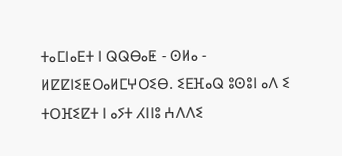ⵜⴰⵎⵏⴰⴹⵜ ⵏ ⵕⵕⴱⴰⵟ - ⵙⵍⴰ - ⵍⵇⵇⵏⵉⵟⵔⴰⵍⵎⵖⵔⵉⴱ. ⵉⴹⴼⴰⵕ ⵓⵙⵓⵏ ⴰⴷ ⵉ ⵜⵔⴼⵉⵇⵜ ⵏ ⴰⵢⵜ ⵃⵏⵏⵓ ⵄⴷⴷⵉ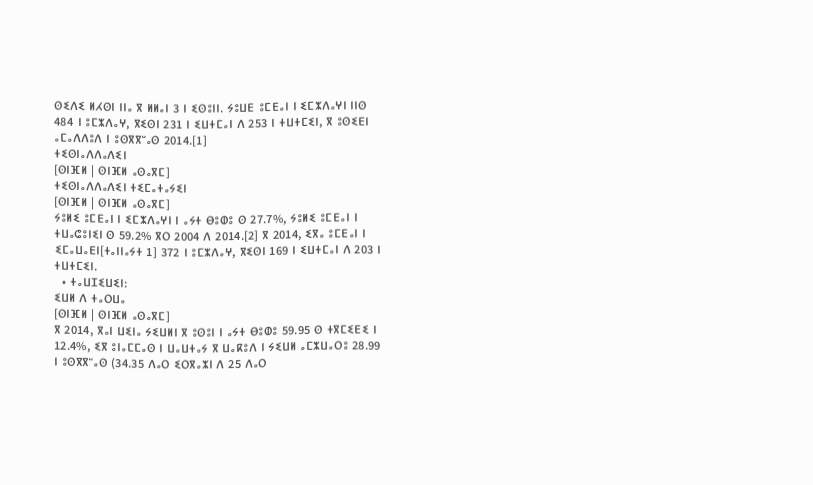ⵙⵉⴷⵉ ⵍⵃⵙⵏ ⵏⵏⴰ ⴳ ⵍⵍⴰⵏ 3 ⵏ ⵉⵙⵓⵏⵏ. ⵢⵓⵡⴹ ⵓⵎⴹⴰⵏ ⵏ ⵉⵎⵣⴷⴰⵖⵏ ⵏⵏⵙ 484 ⵏ ⵓⵎⵣⴷⴰⵖ, ⴳⵉⵙⵏ 231 ⵏ ⵉⵡⵜⵎⴰⵏ ⴷ 253 ⵏ ⵜⵡⵜⵎⵉⵏ, ⴳ ⵓⵙⵉⴹⵏ ⴰⵎⴰⴷⴷⵓⴷ ⵏ ⵓⵙⴳⴳⵯⴰⵙ 2014.[1]
ⵜⵉⵙⵏⴰⴷⴷⴰⴷⵉⵏ
[ⵙⵏⴼⵍ | ⵙⵏⴼⵍ ⴰⵙⴰⴳⵎ]
ⵜⵉⵙⵏⴰⴷⴷⴰⴷⵉⵏ ⵜⵉⵎⴰⵜⴰⵢⵉⵏ
[ⵙⵏⴼⵍ | ⵙⵏⴼⵍ ⴰⵙⴰⴳⵎ]
ⵢⵓⵍⵉ ⵓⵎⴹⴰⵏ ⵏ ⵉⵎⵣⴷⴰⵖⵏ ⵏ ⴰⵢⵜ ⴱⵓⵀⵓ ⵙ 27.7%, ⵢⵓⵍⵉ ⵓⵎⴹⴰⵏ ⵏ ⵜⵡⴰⵛⵓⵏⵉⵏ ⵙ 59.2% ⴳⵔ 2004 ⴷ 2014.[2] ⴳ 2014, ⵉⴳⴰ ⵓⵎⴹⴰⵏ ⵏ ⵉⵎⴰⵡⴰⴹⵏ[ⵜⴰⵏⵏⴰⵢⵜ 1] 372 ⵏ ⵓⵎⵣⴷⴰⵖ, ⴳⵉⵙⵏ 169 ⵏ ⵉⵡⵜⵎⴰⵏ ⴷ 203 ⵏ ⵜⵡⵜⵎⵉⵏ.
  • ⵜⴰⵡⵊⵉⵡⵉⵏ:
ⵉⵡⵍ ⴷ ⵜⴰⵔⵡⴰ
[ⵙⵏⴼⵍ | ⵙⵏⴼⵍ ⴰⵙⴰⴳⵎ]
ⴳ 2014, ⴳⴰⵏ ⵡⵉⵏⴰ ⵢⵉⵡⵍⵏ ⴳ ⵓⵙⵓⵏ ⵏ ⴰⵢⵜ ⴱⵓⵀⵓ 59.95 ⵙ ⵜⴳⵎⵉⴹⵉ ⵏ 12.4%, ⵉⴳ ⵓⵏⴰⵎⵎⴰⵙ ⵏ ⵡⴰⵡⵜⴰⵢ ⴳ ⵡⴰⴽⵓⴷ ⵏ ⵢⵉⵡⵍ ⴰⵎⵣⵡⴰⵔⵓ 28.99 ⵏ ⵓⵙⴳⴳⵯⴰⵙ (34.35 ⴷⴰⵔ ⵉⵔⴳⴰⵣⵏ ⴷ 25 ⴷⴰⵔ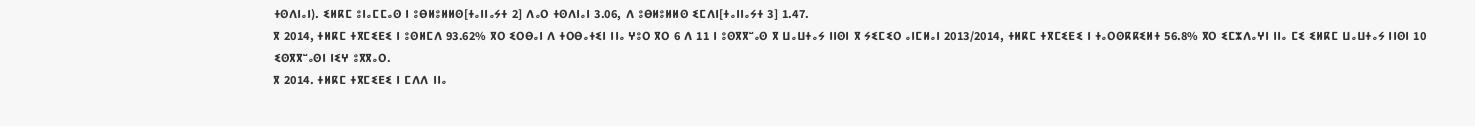ⵜⵙⴷⵏⴰⵏ). ⵉⵍⴽⵎ ⵓⵏⴰⵎⵎⴰⵙ ⵏ ⵓⴱⵍⵓⵍⵍⵙ[ⵜⴰⵏⵏⴰⵢⵜ 2] ⴷⴰⵔ ⵜⵙⴷⵏⴰⵏ 3.06, ⴷ ⵓⴱⵍⵓⵍⵍⵙ ⵉⵎⴷⵏ[ⵜⴰⵏⵏⴰⵢⵜ 3] 1.47.
ⴳ 2014, ⵜⵍⴽⵎ ⵜⴳⵎⵉⴹⵉ ⵏ ⵓⵙⵍⵎⴷ 93.62% ⴳⵔ ⵉⵔⴱⴰⵏ ⴷ ⵜⵔⴱⴰⵜⵉⵏ ⵏⵏⴰ ⵖⵓⵔ ⴳⵔ 6 ⴷ 11 ⵏ ⵓⵙⴳⴳⵯⴰⵙ ⴳ ⵡⴰⵡⵜⴰⵢ ⵏⵏⵙⵏ ⴳ ⵢⵉⵎⵉⵔ ⴰⵏⵎⵍⴰⵏ 2013/2014, ⵜⵍⴽⵎ ⵜⴳⵎⵉⴹⵉ ⵏ ⵜⴰⵔⵙⴽⴽⵉⵍⵜ 56.8% ⴳⵔ ⵉⵎⵣⴷⴰⵖⵏ ⵏⵏⴰ ⵎⵉ ⵉⵍⴽⵎ ⵡⴰⵡⵜⴰⵢ ⵏⵏⵙⵏ 10 ⵉⵙⴳⴳⵯⴰⵙⵏ ⵏⵉⵖ ⵓⴳⴳⴰⵔ.
ⴳ 2014. ⵜⵍⴽⵎ ⵜⴳⵎⵉⴹⵉ ⵏ ⵎⴷⴷ ⵏⵏⴰ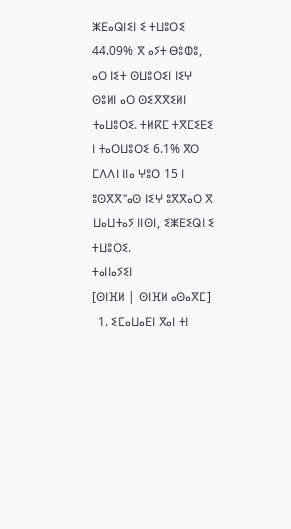ⵥⴹⴰⵕⵏⵉⵏ ⵉ ⵜⵡⵓⵔⵉ 44.09% ⴳ ⴰⵢⵜ ⴱⵓⵀⵓ, ⴰⵔ ⵏⵉⵜ ⵙⵡⵓⵔⵉⵏ ⵏⵉⵖ ⵙⵓⵍⵏ ⴰⵔ ⵙⵉⴳⴳⵉⵍⵏ ⵜⴰⵡⵓⵔⵉ. ⵜⵍⴽⵎ ⵜⴳⵎⵉⴹⵉ ⵏ ⵜⴰⵔⵡⵓⵔⵉ 6.1% ⴳⵔ ⵎⴷⴷⵏ ⵏⵏⴰ ⵖⵓⵔ 15 ⵏ ⵓⵙⴳⴳⵯⴰⵙ ⵏⵉⵖ ⵓⴳⴳⴰⵔ ⴳ ⵡⴰⵡⵜⴰⵢ ⵏⵏⵙⵏ, ⵉⵥⴹⵉⵕⵏ ⵉ ⵜⵡⵓⵔⵉ.
ⵜⴰⵏⵏⴰⵢⵉⵏ
[ⵙⵏⴼⵍ | ⵙⵏⴼⵍ ⴰⵙⴰⴳⵎ]
  1. ⵉⵎⴰⵡⴰⴹⵏ ⴳⴰⵏ ⵜⵏ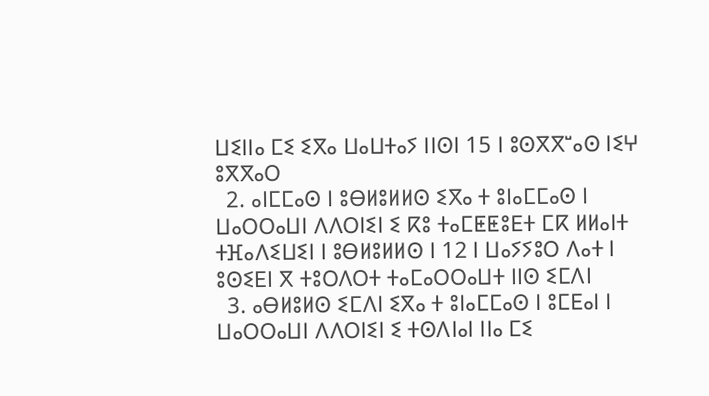ⵡⵉⵏⵏⴰ ⵎⵉ ⵉⴳⴰ ⵡⴰⵡⵜⴰⵢ ⵏⵏⵙⵏ 15 ⵏ ⵓⵙⴳⴳⵯⴰⵙ ⵏⵉⵖ ⵓⴳⴳⴰⵔ
  2. ⴰⵏⵎⵎⴰⵙ ⵏ ⵓⴱⵍⵓⵍⵍⵙ ⵉⴳⴰ ⵜ ⵓⵏⴰⵎⵎⴰⵙ ⵏ ⵡⴰⵔⵔⴰⵡⵏ ⴷⴷⵔⵏⵉⵏ ⵉ ⴽⵓ ⵜⴰⵎⵟⵟⵓⴹⵜ ⵎⴽ ⵍⵍⴰⵏⵜ ⵜⴼⴰⴷⵉⵡⵉⵏ ⵏ ⵓⴱⵍⵓⵍⵍⵙ ⵏ 12 ⵏ ⵡⴰⵢⵢⵓⵔ ⴷⴰⵜ ⵏ ⵓⵙⵉⴹⵏ ⴳ ⵜⵓⵔⴷⵔⵜ ⵜⴰⵎⴰⵔⵔⴰⵡⵜ ⵏⵏⵙ ⵉⵎⴷⵏ
  3. ⴰⴱⵍⵓⵍⵙ ⵉⵎⴷⵏ ⵉⴳⴰ ⵜ ⵓⵏⴰⵎⵎⴰⵙ ⵏ ⵓⵎⴹⴰⵏ ⵏ ⵡⴰⵔⵔⴰⵡⵏ ⴷⴷⵔⵏⵉⵏ ⵉ ⵜⵙⴷⵏⴰⵏ ⵏⵏⴰ ⵎⵉ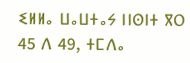ⵉⵍⵍⴰ ⵡⴰⵡⵜⴰⵢ ⵏⵏⵙⵏⵜ ⴳⵔ 45 ⴷ 49, ⵜⵎⴷⴰ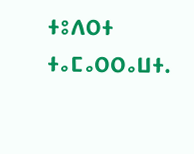ⵜⵓⴷⵔⵜ ⵜⴰⵎⴰⵔⵔⴰⵡⵜ.